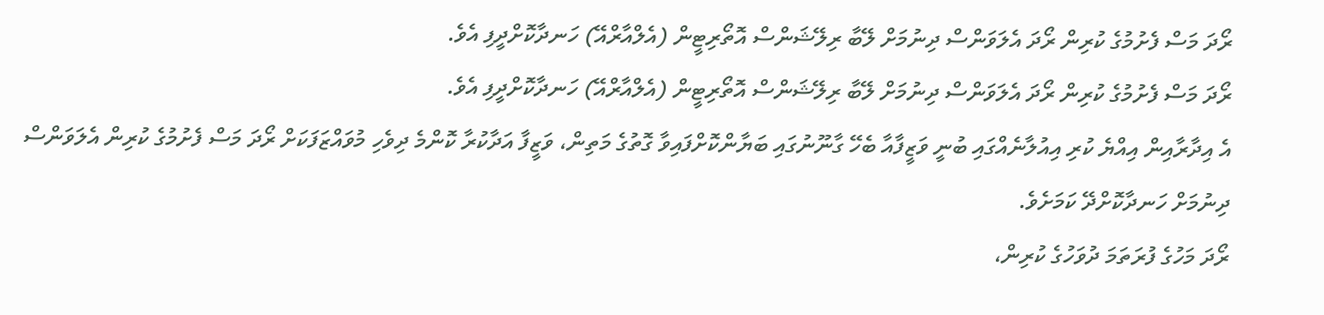ރޯދަ މަސް ފެށުމުގެ ކުރިން ރޯދަ އެލަވަންސް ދިނުމަށް ލޭބާ ރިލޭޝަންސް އޮތޯރިޓީން (އެލްއާރްއޭ) ހަނދާކޮށްދީފި އެވެ.
ރޯދަ މަސް ފެށުމުގެ ކުރިން ރޯދަ އެލަވަންސް ދިނުމަށް ލޭބާ ރިލޭޝަންސް އޮތޯރިޓީން (އެލްއާރްއޭ) ހަނދާކޮށްދީފި އެވެ.
އެ އިދާރާއިން އިއްޔެ ކުރި އިއުލާނެއްގައި ބުނީ ވަޒީފާއާ ބެހޭ ގާނޫނުގައި ބަޔާންކޮށްފައިވާ ގޮތުގެ މަތިން، ވަޒީފާ އަދާކުރާ ކޮންމެ ދިވެހި މުވައްޒަފަކަށް ރޯދަ މަސް ފެށުމުގެ ކުރިން އެލަވަންސް ދިނުމަށް ހަނދާކޮށްދޭ ކަމަށެވެ.
ރޯދަ މަހުގެ ފުރަތަމަ ދުވަހުގެ ކުރިން،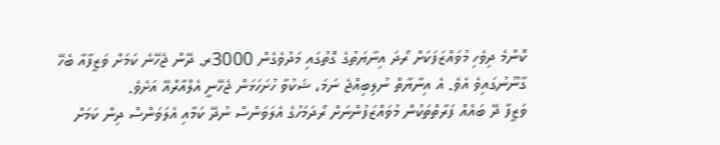ކޮންމެ ދިވެހި މުވައްޒަފަކަށް ރޯދަ އިނާޔަތުގެ ގޮތުގައި މަދުވެގެން 3000ރ. ދޭން ޖެހޭނެ ކަމަށް ވަޒީފާއާ ބެހޭ ގާނޫނުގައިވެ އެވެ. އެ އިނާޔާތް ނުލިބިއްޖެ ނަމަ، ޝަކުވާ ހުށަހަޅަން ޖެހޭނީ އެލްއާރްއޭ އަށެވެ.
ވަޒީފާ ދޭ ބައެއް ފަރާތްތަކުން މުވައްޒަފުންނަށް ރޯދަމަހުގެ އެލަވަންސް ނުދޭ ކަމާއި އެލަވަންސް ދިން ކަމަށް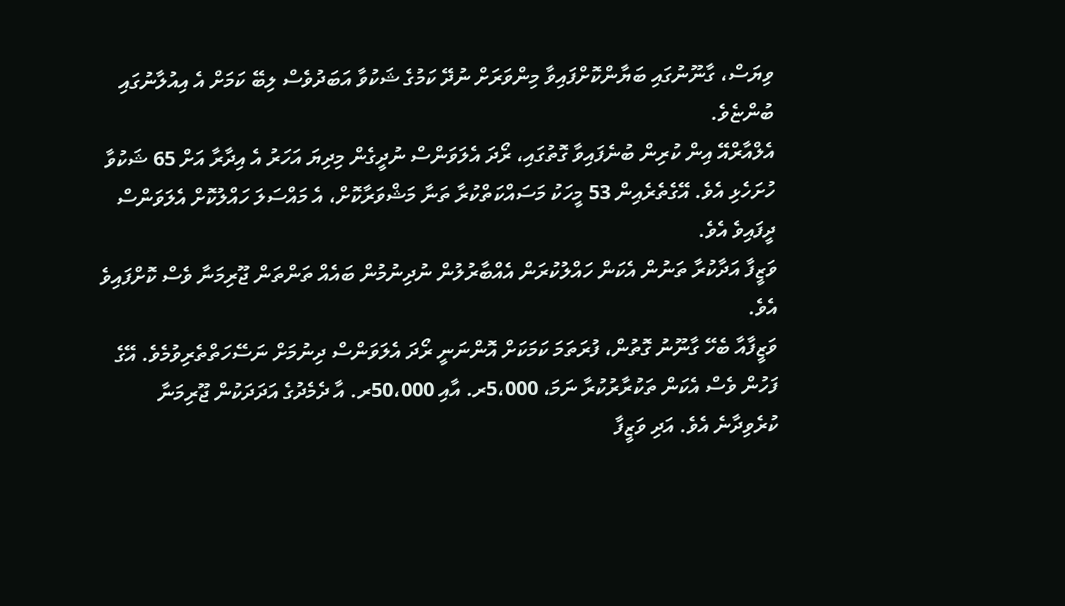ވިޔަސް، ގާނޫނުގައި ބަޔާންކޮށްފައިވާ މިންވަރަށް ނުދޭ ކަމުގެ ޝަކުވާ އަބަދުވެސް ލިބޭ ކަމަށް އެ އިއުލާނުގައި ބުންޏެވެ.
އެލްއާރްއޭ އިން ކުރިން ބުނެފައިވާ ގޮތުގައި، ރޯދަ އެލަވަންސް ނުދީގެން މިދިޔަ އަހަރު އެ އިދާރާ އަށް 65 ޝަކުވާ ހުށަހެޅި އެވެ. އޭގެތެރެއިން 53 މީހަކު މަސައްކަތްކުރާ ތަނާ މަޝްވަރާކޮށް، އެ މައްސަލަ ހައްލުކޮށް އެލަވަންސް ދީފައިވެ އެވެ.
ވަޒީފާ އަދާކުރާ ތަނުން އެކަން ހައްލުކުރަން އެއްބާރުލުން ނުދިނުމުން ބައެއް ތަންތަން ޖޫރިމަނާ ވެސް ކޮށްފައިވެ އެވެ.
ވަޒީފާއާ ބެހޭ ގާނޫނު ގޮތުން، ފުރަތަމަ ކަމަކަށް އޮންނަނީ ރޯދަ އެލަވަންސް ދިނުމަށް ނަސޭހަތްތެރިވުމެވެ. އޭގެ ފަހުން ވެސް އެކަން ތަކުރާރުކުރާ ނަމަ، 5،000ރ. އާއި 50،000ރ. އާ ދެމެދުގެ އަދަދަކުން ޖޫރިމަނާ ކުރެވިދާނެ އެވެ. އަދި ވަޒީފާ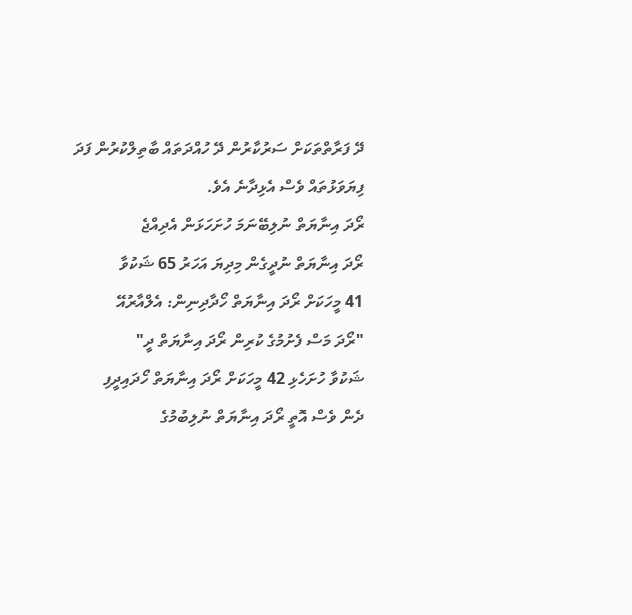ދޭ ފަރާތްތަކަށް ސަރުކާރުން ދޭ ހުއްދަތައް ބާތިލްކުރުން ފަދަ ފިޔަވަޅުތައް ވެސް އެޅިދާނެ އެވެ.
ރޯދަ އިނާޔަތް ނުލިބޭނަމަ ހުށަހަޅަން އެދިއްޖެ
ރޯދަ އިނާޔަތް ނުދީގެން މިދިޔަ އަހަރު 65 ޝަކުވާ
41 މީހަކަށް ރޯދަ އިނާޔަތް ހޯދާދިނިން: އެލްއާރުއޭ
"ރޯދަ މަސް ފެށުމުގެ ކުރިން ރޯދަ އިނާޔަތް ދީ"
ޝަކުވާ ހުށަހެޅި 42 މީހަކަށް ރޯދަ އިނާޔަތް ހޯދައިދީފި
ދެން ވެސް އޮތީ ރޯދަ އިނާޔަތް ނުލިބުމުގެ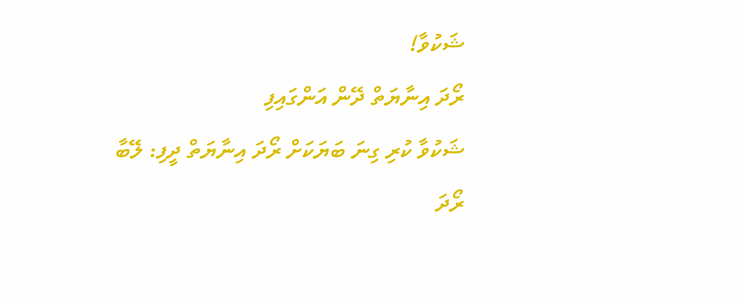ޝަކުވާ!
ރޯދަ އިނާޔަތް ދޭން އަންގައިފި
ޝަކުވާ ކުރި ގިނަ ބަޔަކަށް ރޯދަ އިނާޔަތް ދީފި: ލޭބާ
ރޯދަ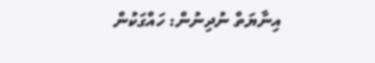އިނާޔަތް ނުދިނުން: ހައްގަކުން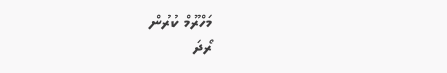މަހްރޫމް ކުރުން
ރޯދަ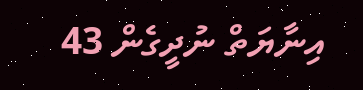އިނާޔަތް ނުދީގެން 43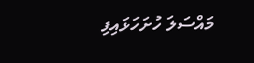މައްސަލަ ހުށަހަޅައިފި